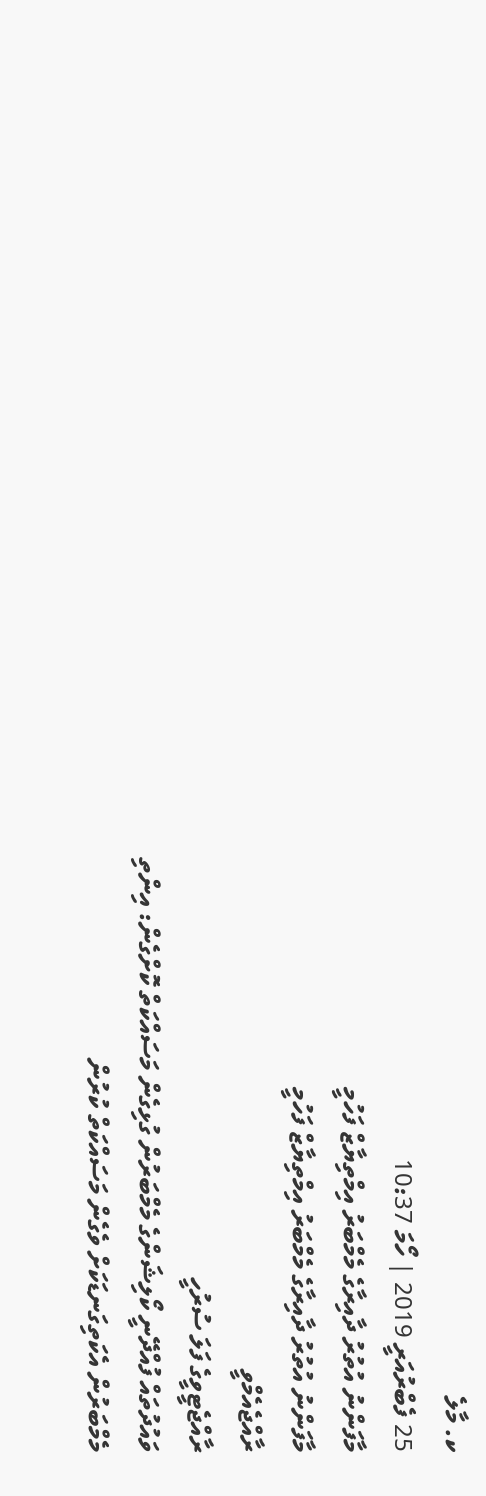ކ. މާލެ
25 ފެބްރުއަރީ 2019 | ހޯމަ 10:37
މާފަންނު އުތުރު ދާއިރާގެ މެމްބަރު އިމްތިޔާޒް ފަހުމީ
މާފަންނު އުތުރު ދާއިރާގެ މެމްބަރު އިމްތިޔާޒް ފަހުމީ
ރާއްޖެއެމްވީ
ރާއްޖެޓީވީގެ ފަލަ ސުރުހީ
ވައުދުތައް ފުއްދޭނީ ކޯލިޝަންގެ މެމްބަރުން ގުޅިގެން މަސައްކަތް ކޮށްގެން: އިންތި
މެމްބަރުން އެކަތިގަނޑަކަށް ވެގެން މަސައްކަތް ކުރުން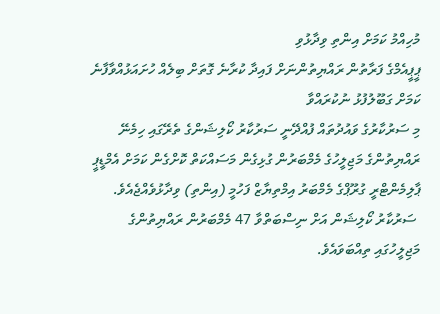މުހިއްމު ކަމަށް އިންތި ވިދާޅުވި
ޕީޕީއެމްގެ ފަރާތުން ރައްޔިތުންނަށް ފައިދާ ކުރާނެ ގޮތަށް ބިލެއް ހުށައަޅުއްވާފާނެ ކަމަށް ގަބޫލުފުޅު ނުކުރައްވާ
މި ސަރުކާރުގެ ވައުދުތައް ފުއްދޭނީ ސަރުކާރު ކޯލިޝަންގެ ތެރޭގައި ހިމެނޭ ރައްޔިތުންގެ މަޖިލީހުގެ މެމްބަރުން ގުޅިގެން މަސައްކަތް ކޮށްގެން ކަމަށް އެމްޑީޕީ ޕާލިމެންޓްރީ ގުރޫޕްގެ މެމްބަރު އިމްތިޔާޒް ފަހުމީ (އިންތި) ވިދާޅުވެއްޖެއެވެ.
 ސަރުކާރު ކޯލިޝަން އަށް ނިސްބަތްވާ 47 މެމްބަރުން ރައްޔިތުންގެ މަޖިލީހުގައި ތިއްބަވައެވެ.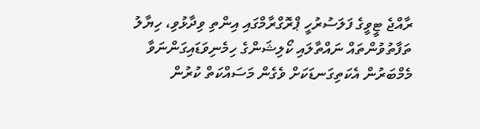ރާއްޖެ ޓީވީގެ ފަލަސުރުހީ ޕްރޮގްރާމްގައި އިންތި ވިދާޅުވި، ހިޔާލު ތަފާތުވުންތައް ނައްތާލައި ކޯލިޝަންގެ ހިމެނިވަޑައިގަންނަވާ މެމްބަރުން އެކަތިގަނޑަކަށް ވެގެން މަސައްކަތް ކުރުން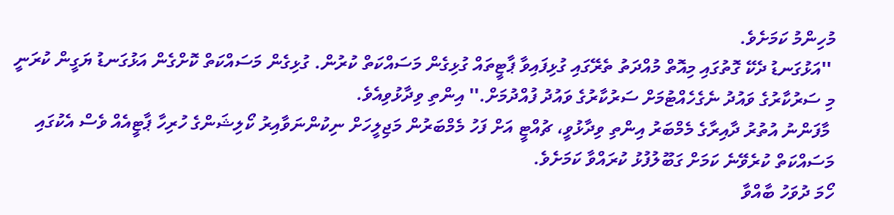މުހިންމު ކަމަށެވެ.
 ''އަޅުގަނޑު ދެކޭ ގޮތުގައި މިއޮތް މުއްދަތު ތެރޭގައި ގުޅިފައިވާ ޕާޓީތައް ގުޅިގެން މަސައްކަތް ކުރުން. ގުޅިގެން މަސައްކަތް ކޮށްގެން އަޅުގަނޑު ޔަގީން ކުރަނީ މި ސަރުކާރުގެ ވައުދު ނެގެހެއްޓުމަށް ސަރުކާރުގެ ވައުދު ފުއްދުމަށް.'' އިންތި ވިދާޅުވިއެވެ.
 މާފަންނު އުތުރު ދާއިރާގެ މެމްބަރު އިންތި ވިދާޅުވީ، ޗުއްޓީ އަށް ފަހު މެމްބަރުން މަޖިލީހަށް ނިކުންނަވާއިރު ކޯލިޝަންގެ ހުރިހާ ޕާޓީއެއް ވެސް އެކުގައި މަސައްކަތް ކުރެވޭނެ ކަމަށް ގަބޫލުފުޅު ކުރައްވާ ކަމަށެވެ.
ހޯމަ ދުވަހު ބާއްވާ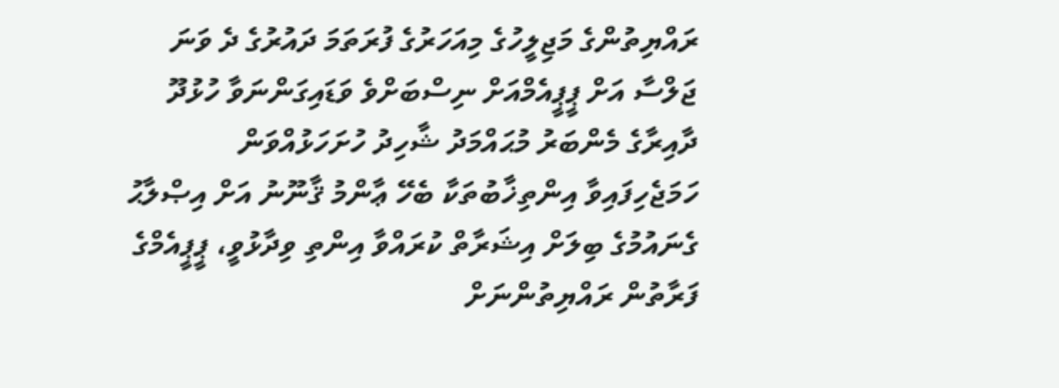ރައްޔިތުންގެ މަޖިލީހުގެ މިއަހަރުގެ ފުރަތަމަ ދައުރުގެ ދެ ވަނަ ޖަލްސާ އަށް ޕީޕީއެމްއަށް ނިސްބަށްވެ ވަޑައިގަންނަވާ ހުޅުދޫ ދާއިރާގެ މެންބަރު މުޙައްމަދު ޝާހިދު ހުށަހަޅުއްވަން ހަމަޖެހިފައިވާ އިންތިޚާބުތަކާ ބެހޭ ޢާންމު ޤާނޫނު އަށް އިޞްލާޙު ގެނައުމުގެ ބިލަށް އިޝަރާތް ކުރައްވާ އިންތި ވިދާޅުވީ، ޕީޕީއެމްގެ ފަރާތުން ރައްޔިތުންނަށް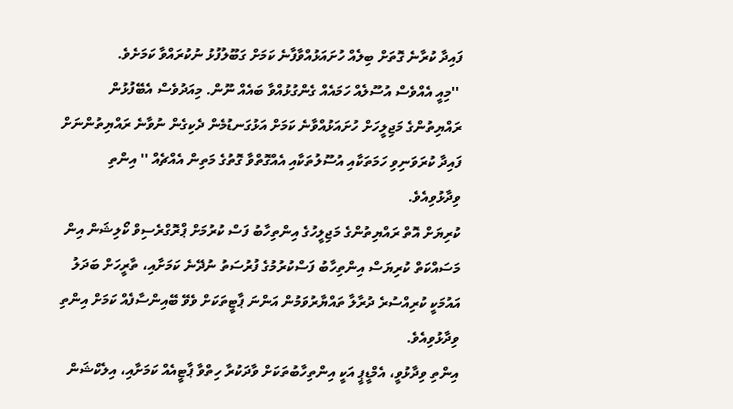ފައިދާ ކުރާނެ ގޮތަށް ބިލެއް ހުށައަޅުއްވާފާނެ ކަމަށް ގަބޫލުފުޅު ނުކުރައްވާ ކަމަށެވެ.
 ''މިއީ އެއްވެސް އުސޫލެއް ހަމައެއް ގެންގުޅުއްވާ ބައެއް ނޫން. މިއަދުވެސް އެބޭފުޅުން ރައްޔިތުންގެ މަޖިލީހަށް ހުށައަޅުއްވާނެ ކަމަށް އަޅުގަނޑުމެން ދެކިގެން ނުވާނެ ރައްޔިތުންނަށް ފައިދާ ކުރަވަނިވި ހަމަތަކާއި އުސޫލުތަކާއި އެއްގޮތްވާ ގޮތުގެ މަތިން އެއްޗެއް '' އިންތި ވިދާޅުވިއެވެ.
ކުރިޔަށް އޮތް ރައްޔިތުންގެ މަޖިލީހުގެ އިންތިހާބު ފަސް ކުރުމަށް ޕްރޮގްރެސިވް ކޯލިޝަން އިން މަސައްކަތް ކުރިޔަސް އިންތިހާބު ފަސްކުރުމުގެ ފުރުސަތު ނުދޭނެ ކަމަށާއި، ތާރީހަށް ބަދަލު އައުމަކީ ކުރިއްސުރެ ދުރާލާ ތައްޔާރުވަމުން އަންނަ ޕާޓީތަކަށް ވެވޭ ބޭއިންސާފެއް ކަމަށް އިންތި ވިދާޅުވިއެވެ.
އިންތި ވިދާޅުވީ، އެމްޑީޕީ އަކީ އިންތިހާބުތަކަށް ވާދަކުރާ ހިތްވާ ޕާޓީއެއް ކަމަށާއި، އިލެކްޝަން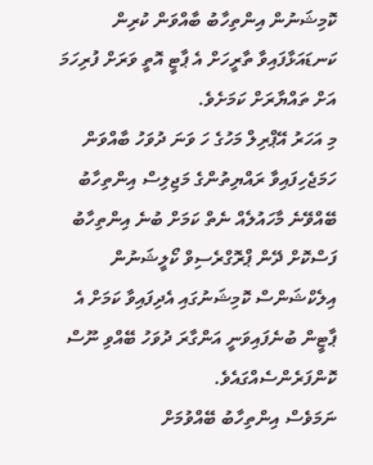ކޮމިޝަނުން އިންތިހާބު ބާއްވަން ކުރިން ކަނޑައަޅާފައިވާ ތާރީހަށް އެ ޕާޓީ އޮތީ ވަރަށް ފުރިހަމަ އަށް ތައްޔާރަށް ކަމަށެވެ.
މި އަހަރު އޭޕްރިލް މަހުގެ ހަ ވަނަ ދުވަހު ބާއްވަން ހަމަޖެހިފައިވާ ރައްޔިތުންގެ މަޖިލިސް އިންތިހާބު ބޭއްވޭނެ މާހައުލެއް ނެތް ކަމަށް ބުނެ އިންތިހާބު ފަސްކޮށް ދޭން ޕްރޮގްރެސިވް ކޯލީޝަނުން އިލެކްޝަންސް ކޮމިޝަނުގައި އެދިފައިވާ ކަމަށް އެ ޕާޓީން ބުނެފައިވަނީ އަންގާރަ ދުވަހު ބޭއްވި ނޫސް ކޮންފަރެންސެއްގައެވެ.
ނަމަވެސް އިންތިހާބު ބޭއްވުމަށް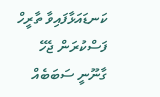ކަނޑައަޅާފައިވާ ތާރީހް ފަސްކުރަން ޖެހޭ ގާނޫނީ ސަބަބެއް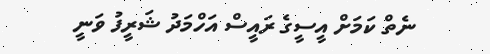ނެތް ކަމަށް އީސީގެ ރައީސް އަހްމަދު ޝަރީފު ވަނީ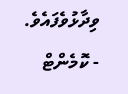ވިދާޅުވެފައެވެ.
- ކޮމެންޓް